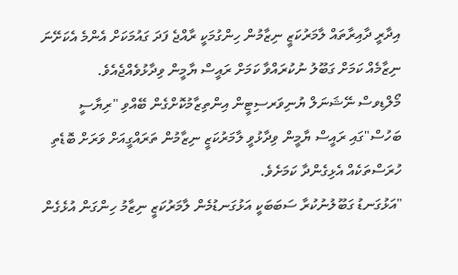އިދާރީ ދާއިރާތައް ލާމަރުކަޒީ ނިޒާމުން ހިންގުމަކީ ރާއްޖެ ފަދަ ގައުމަކަށް އެންމެ އެކަށޭނަ ނިޒާމެއް ކަމަށް ގަބޫލު ނުކުރައްވާ ކަމަށް ރައީސް ޔާމީން ވިދާޅުވެއްޖެއެވެ.
މޯލްޑިވސް ނޭޝަނަލް ޔުނިވަރސިޓީން އިންތިޒާމުކޮށްގެން ބޭއްވި "ރިޔާސީ ބަހުސް"ގައި ރައީސް ޔާމީން ވިދާޅުވީ ލާމަރުކަޒީ ނިޒާމުން ތަރައްގީއަށް ވަރަށް ބޮޑެތި ހުރަސްތަކެއް އެޅިގެންދާ ކަމަށެވެ.
"އަޅުގަނޑު ގަބޫލުނުކުރާ ސަބަބަކީ އަޅުގަނޑުމެން ލާމަރުކަޒީ ނިޒާމު ހިންގަން އުޅެގެން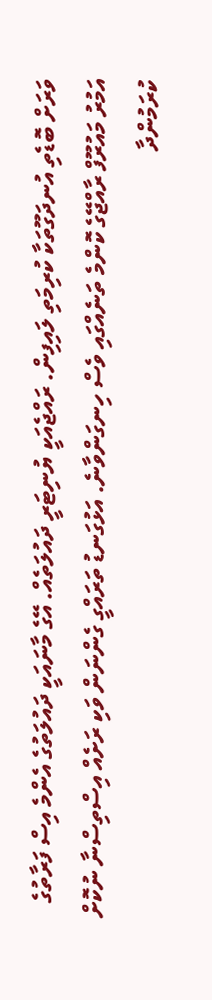ވަރަށް ބޮޑެތި އުނދަގޫތަކާ ކުރިމަތި ލައިފިން. ރައްޖެއަކީ ޔުނިޓަރީ ދައުލަތެއް. އޭގެ މާނައަކީ ދައުލަތުގެ އެންމެ އިސް ފަރާތުގެ އަމުރު މައުރޫފް ރާއްޖޭގެ ކޮންމެ ތަނެއްގައި ވެސް ހިނގަންވާނެ. އަޅުގަނޑު ތަރައްގީ ގެންނަން ވަކި ރަށެއް އިސްތިސްނާ ނުކޮށް ކުރަމުންދާ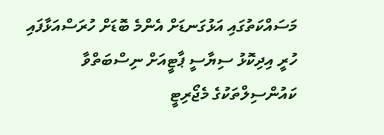މަސައްކަތުގައި އަޅުގަނޑަށް އެންމެ ބޮޑަށް ހުރަސްއަޅާފައި ހުރީ އިދިކޮޅު ސިޔާސީ ޕާޓީއަށް ނިސްބަތްވާ ކައުންސިލްތަކުގެ މެޖޯރިޓީ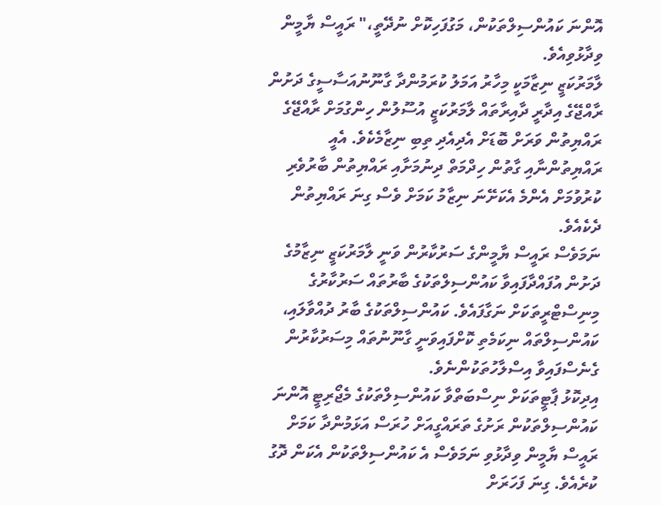އޮންނަ ކައުންސިލްތަކުން، މަގުފަހިކޮށް ނުދޭތީ،" ރައީސް ޔާމީން ވިދާޅުވިއެވެ.
ލާމަރުކަޒީ ނިޒާމަކީ މިހާރު އަމަލު ކުރަމުންދާ ގާނޫނުއަސާސީގެ ދަށުން ރާއްޖޭގެ އިދާރީ ދާއިރާތައް ލާމަރުކަޒީ އުސޫލުން ހިންގުމަށް ރާއްޖޭގެ ރައްޔިތުން ވަރަށް ބޮޑަށް އެދިއެދި ތިބި ނިޒާމެކެވެ. އެއީ ރައްޔިތުންނާއި ގާތުން ހިދްމަތް ދިނުމަށާއި ރައްޔިތުން ބާރުވެރި ކުރުވުމަށް އެންމެ އެކަށޭނަ ނިޒާމު ކަމަށް ވެސް ގިނަ ރައްޔިތުން ދެކެއެވެ.
ނަމަވެސް ރައީސް ޔާމީންގެ ސަރުކާރުން ވަނީ ލާމަރުކަޒީ ނިޒާމުގެ ދަށުން އުފައްދާފައިވާ ކައުންސިލްތަކުގެ ބާރުތައް ސަރުކާރުގެ މިނިސްޓްރީތަކަށް ނަގާފައެވެ. ކައުންސިލްތަކުގެ ބާރު ދުއްވާލައި، ކައުންސިލްތައް ނިކަމެތި ކޮށްފައިވަނީ ގާނޫނުތައް މިސަރުކާރުން ގެނެސްފައިވާ އިސްލާހުތަކުންނެވެ.
އިދިކޮޅު ޕާޓީތަކަށް ނިސްބަތްވާ ކައުންސިލްތަކުގެ މެޖޯރިޓީ އޮންނަ ކައުންސިލްތަކުން ރަށުގެ ތަރައްގީއަށް ހުރަސް އަޅަމުންދާ ކަމަށް ރައީސް ޔާމީން ވިދާޅުވި ނަމަވެސް އެ ކައުންސިލްތަކުން އެކަން ދޮގު ކުރެއެވެ. ގިނަ ފަހަރަށް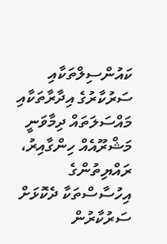ކައުންސިލްތަކާއި ސަރުކާރުގެ އިދާރާތަކާއި މައްސަލަތައް ދިމާވަނީ މަޝްރޫއެއް ހިންގާއިރު، ރައްޔިތުންގެ އިހުސާސްތަކާ ދެކޮޅަށް ސަރުކާރުން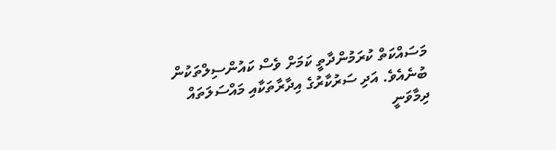މަސައްކަތް ކުރަމުންދާތީ ކަމަށް ވެސް ކައުންސިލްތަކުން ބުނެއެވެ. އަދި ސަރުކާރުގެ އިދާރާތަކާއި މައްސަލަތައް ދިމާވަނީ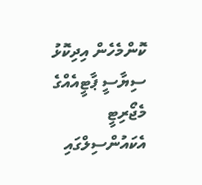ކޮންމެހެން އިދިކޮޅު ސިޔާސީ ޕާޓީއެއްގެ މެޖޯރިޓީ އެކައުންސިލްގައި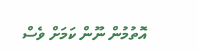އޮތުމުން ނޫން ކަމަށް ވެސް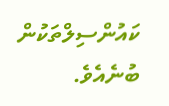ކައުންސިލްތަކުން ބުނެއެވެ.